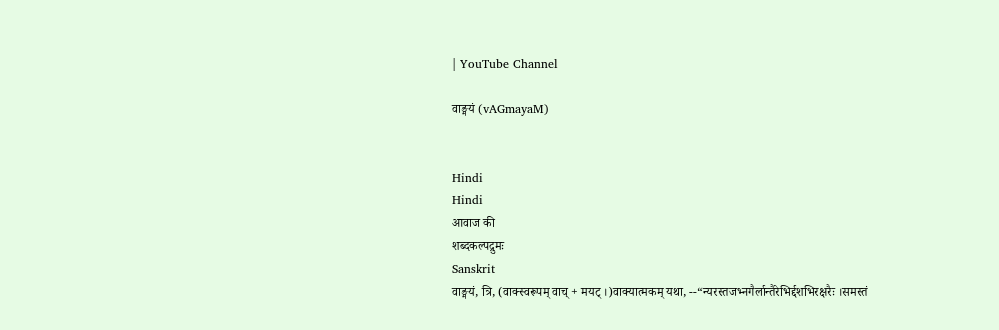| YouTube Channel

वाङ्मयं (vAGmayaM)


Hindi
Hindi
आवाज की
शब्दकल्पद्रुमः
Sanskrit
वाङ्मयं, त्रि, (वाक्स्वरूपम् वाच् + मयट् ।)वाक्यात्मकम् यथा, --“न्यरस्तजभ्नगैर्लान्तैरेभिर्द्दशभिरक्षरैः ।समस्तं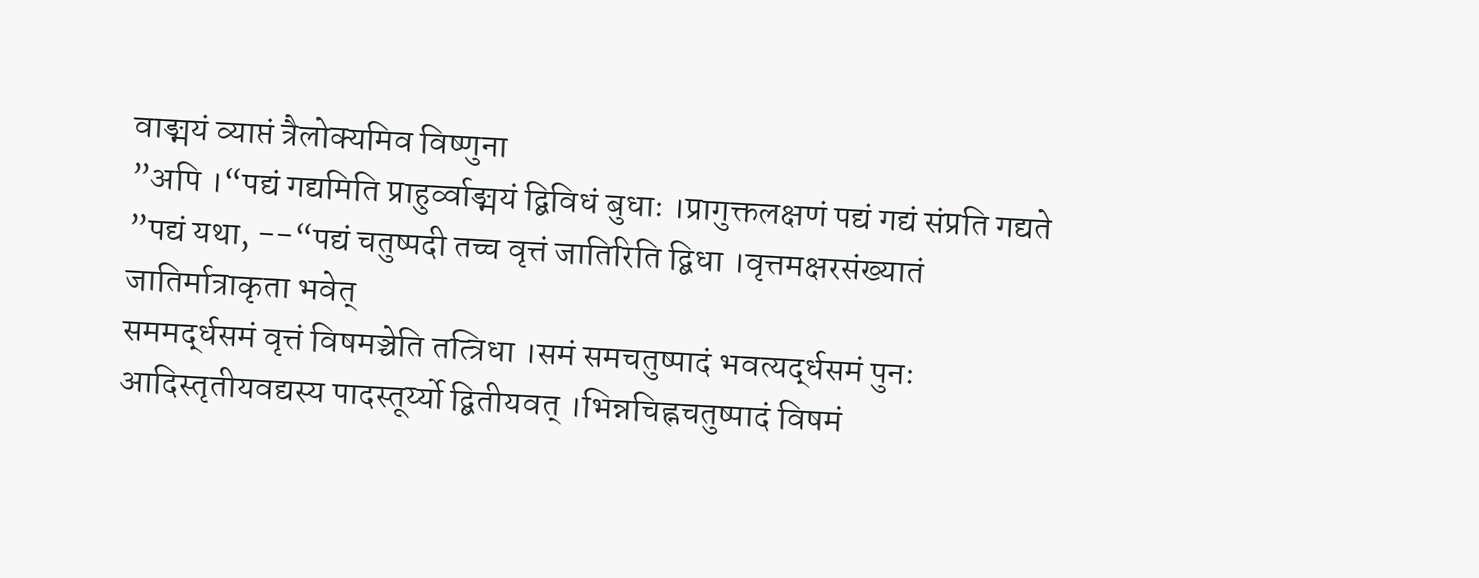वाङ्मयं व्याप्तं त्रैलोक्यमिव विष्णुना
”अपि ।“पद्यं गद्यमिति प्राहुर्व्वाङ्मयं द्बिविधं बुधाः ।प्रागुक्तलक्षणं पद्यं गद्यं संप्रति गद्यते
”पद्यं यथा, --“पद्यं चतुष्पदी तच्च वृत्तं जातिरिति द्बिधा ।वृत्तमक्षरसंख्यातं जातिर्मात्राकृता भवेत्
सममर्द्धसमं वृत्तं विषमञ्चेति तत्त्रिधा ।समं समचतुष्पादं भवत्यर्द्धसमं पुनः
आदिस्तृतीयवद्यस्य पादस्तूर्य्यो द्बितीयवत् ।भिन्नचिह्नचतुष्पादं विषमं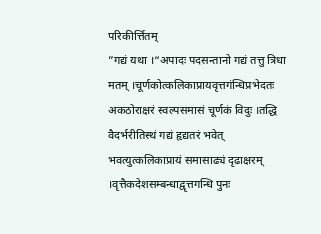परिकीर्त्तितम्
”गद्यं यथा ।“अपादः पदसन्तानो गद्यं तत्तु त्रिधा मतम् ।चूर्णकोत्कलिकाप्रायवृत्तगंन्धिप्रभेदतः
अकठोराक्षरं स्वल्पसमासं चूर्णकं विदुः ।तद्धि वैदर्भरीतिस्थं गद्यं हृद्यतरं भवेत्
भवत्युत्कलिकाप्रायं समासाढ्यं दृढाक्षरम् ।वृत्तैकदेशसम्बन्धाद्वृत्तगन्धि पुनः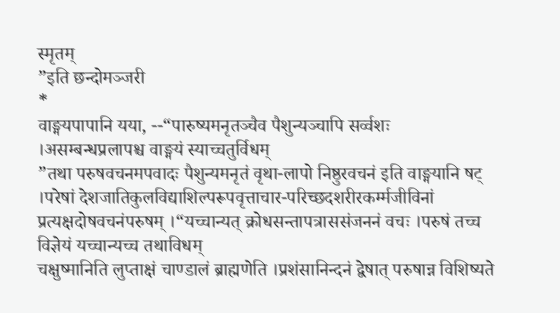स्मृतम्
”इति छन्दोमञ्जरी
*
वाङ्मयपापानि यया, --“पारुष्यमनृतञ्चैव पैशुन्यञ्चापि सर्व्वशः ।असम्बन्धप्रलापश्च वाङ्मयं स्याच्चतुर्विधम्
”तथा परुषवचनमपवादः पैशुन्यमनृतं वृथा-लापो निष्ठुरवचनं इति वाङ्मयानि षट् ।परेषां देशजातिकुलविद्याशिल्परूपवृत्ताचार-परिच्छदशरीरकर्म्मजीविनां प्रत्यक्षदोषवचनंपरुषम् ।“यच्चान्यत् क्रोधसन्तापत्राससंजननं वचः ।परुषं तच्च विज्ञेयं यच्चान्यच्च तथाविधम्
चक्षुष्मानिति लुप्ताक्षं चाण्डालं ब्राह्मणेति ।प्रशंसानिन्दनं द्वेषात् परुषान्न विशिष्यते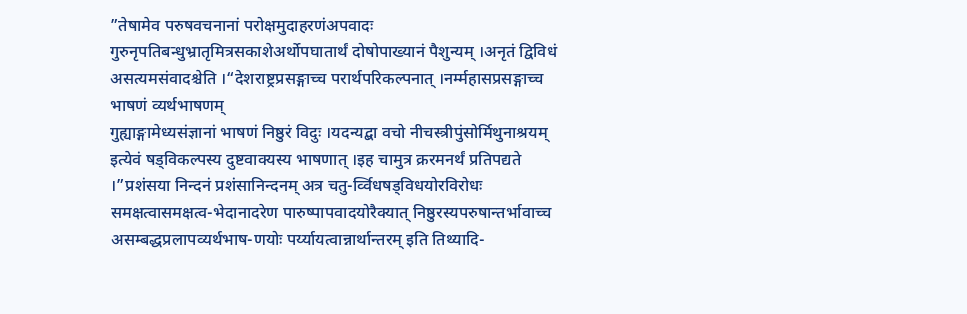”तेषामेव परुषवचनानां परोक्षमुदाहरणंअपवादः गुरुनृपतिबन्धुभ्रातृमित्रसकाशेअर्थोपघातार्थं दोषोपाख्यानं पैशुन्यम् ।अनृतं द्विविधं असत्यमसंवादश्चेति ।“देशराष्ट्रप्रसङ्गाच्च परार्थपरिकल्पनात् ।नर्म्महासप्रसङ्गाच्च भाषणं व्यर्थभाषणम्
गुह्याङ्गामेध्यसंज्ञानां भाषणं निष्ठुरं विदुः ।यदन्यद्बा वचो नीचस्त्रीपुंसोर्मिथुनाश्रयम्
इत्येवं षड्विकल्पस्य दुष्टवाक्यस्य भाषणात् ।इह चामुत्र क्ररमनर्थं प्रतिपद्यते ।”प्रशंसया निन्दनं प्रशंसानिन्दनम् अत्र चतु-र्व्विधषड्विधयोरविरोधः समक्षत्वासमक्षत्व-भेदानादरेण पारुष्पापवादयोरैक्यात् निष्ठुरस्यपरुषान्तर्भावाच्च असम्बद्धप्रलापव्यर्थभाष-णयोः पर्य्यायत्वान्नार्थान्तरम् इति तिथ्यादि-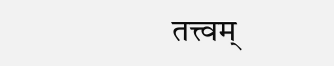तत्त्वम्